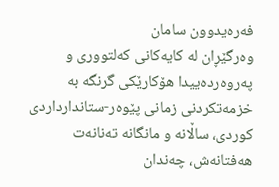فەرەیدوون سامان
وەرگێڕان لە کایەکانی کەلتووری و پەروەردەییدا ھۆکارێکی گرنگە بە خزمەتکردنی زمانی پێوەر-ستاندارداردی کوردی، ساڵانە و مانگانە تەنانەت ھەفتانەش، چەندان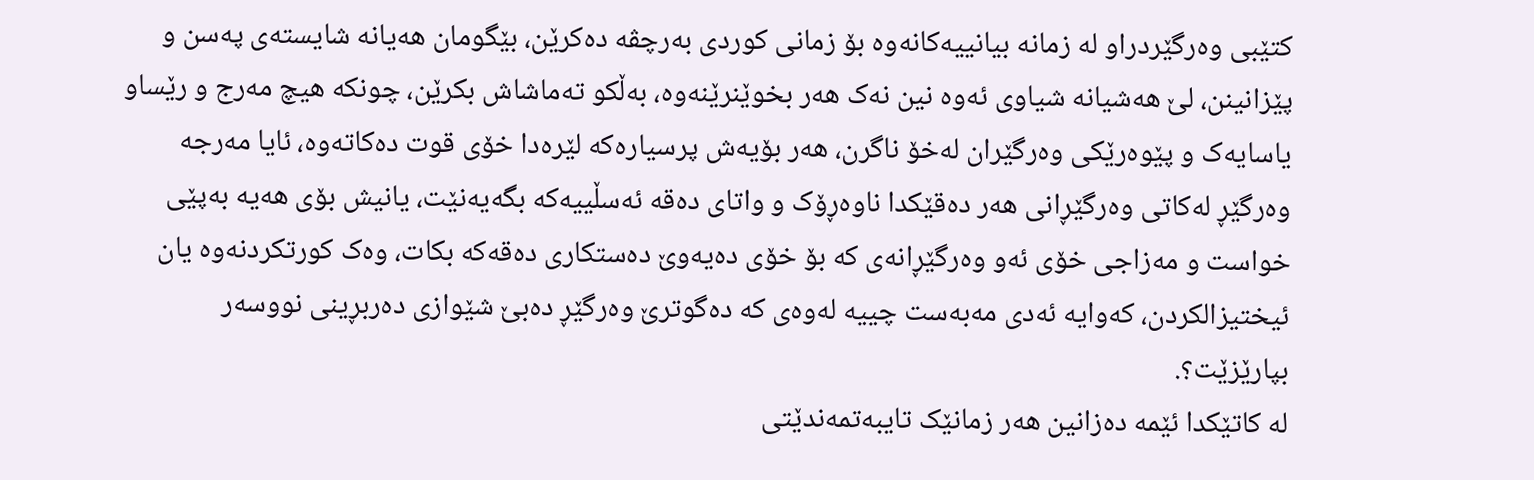کتێبی وەرگێردراو لە زمانە بیانییەکانەوە بۆ زمانی کوردی بەرچڤە دەکرێن، بێگومان ھەیانە شایستەی پەسن و پێزانینن، لێ ھەشیانە شیاوی ئەوە نین نەک ھەر بخوێنرێنەوە، بەڵکو تەماشاش بکرێن، چونکە ھیچ مەرج و رێساو یاسایەک و پێوەرێکی وەرگێران لەخۆ ناگرن، ھەر بۆیەش پرسیارەکە لێرەدا خۆی قوت دەکاتەوە، ئایا مەرجە وەرگێڕ لەکاتی وەرگێڕانی ھەر دەقێکدا ناوەڕۆک و واتای دەقە ئەسڵییەکە بگەیەنێت، یانیش بۆی ھەیە بەپێی خواست و مەزاجی خۆی ئەو وەرگێڕانەی کە بۆ خۆی دەیەوێ دەستکاری دەقەکە بکات، وەک کورتکردنەوە یان ئیختیزالکردن، کەوایە ئەدی مەبەست چییە لەوەی کە دەگوترێ وەرگێڕ دەبێ شێوازی دەربڕینی نووسەر بپارێزێت؟.
لە کاتێکدا ئێمە دەزانین ھەر زمانێک تایبەتمەندێتی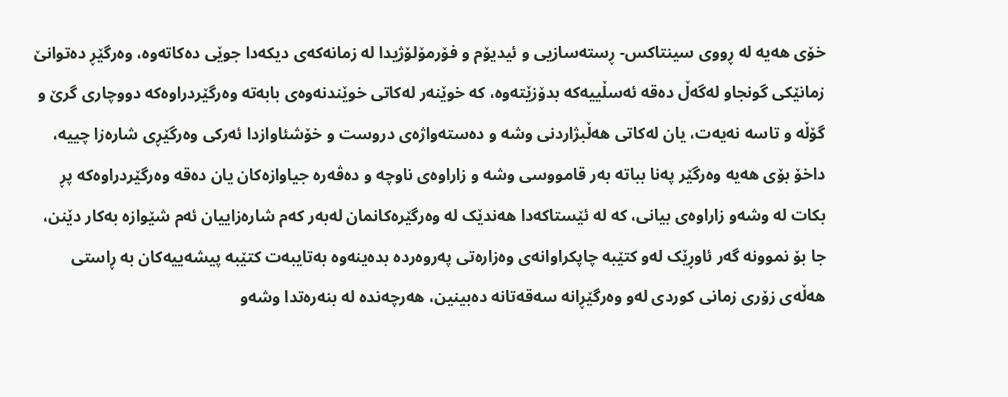خۆی ھەیە لە ڕووی سینتاکس- ڕستەسازیی و ئیدیۆم و فۆرمۆلۆژیدا لە زمانەکەی دیکەدا جوێی دەکاتەوە، وەرگێڕ دەتوانێ زمانێکی گونجاو لەگەڵ دەقە ئەسڵییەکە بدۆزێتەوە، کە خوێنەر لەکاتی خوێندنەوەی بابەتە وەرگێردراوەکە دووچاری گرێ و گۆڵە و تاسە نەیەت، یان لەکاتی ھەڵبژاردنی وشە و دەستەواژەی دروست و خۆشئاوازدا ئەرکی وەرگێڕی شارەزا چییە، داخۆ بۆی ھەیە وەرگێر پەنا بباتە بەر قامووسی وشە و زاراوەی ناوچە و دەڤەرە جیاوازەکان یان دەقە وەرگێردراوەکە پڕ بکات لە وشەو زاراوەی بیانی، کە لە ئێستاکەدا ھەندێک لە وەرگێرەکانمان لەبەر کەم شارەزاییان ئەم شێوازە بەکار دێنن، جا بۆ نموونە گەر ئاوڕێک لەو کتێبە چاپکراوانەی وەزارەتی پەروەردە بدەینەوە بەتایبەت کتێبە پیشەییەکان بە ڕاستی هەڵەی زۆری زمانی کوردی لەو وەرگێڕانە سەقەتانە دەبینین، هەرچەندە لە بنەرەتدا وشەو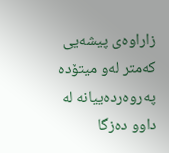زاراوەی پیشەیی کەمتر لەو میتۆدە پەروەردەییانە لە داوو دەزگا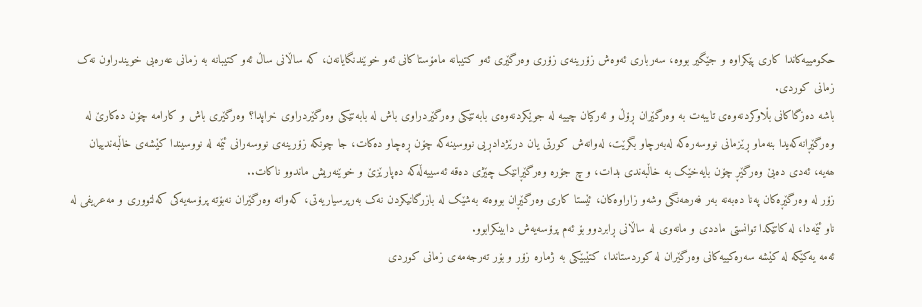حکومییەکاندا کاری پێکراوە و جێگیر بووە، سەرباری ئەوەش زۆرینەی زۆری وەرگێری ئەو کتیبانە مامۆستاکانی ئەو خوێندنگایانەن، کە ساڵانی ساڵ ئەو کتیبانە بە زمانی عەرەبی خویندراون نەک زمانی کوردی.
باشە دەزگاکانی بڵاوکردنەوەی تایبەت بە وەرگێران ڕۆڵ و ئەرکیان چییە لە جوێکردنەوەی بابەتێکی وەرگێردراوی باش لە بابەتێکی وەرگێردراوی خراپدا؟ وەرگێری باش و کارامە چۆن دەکارێ لە وەرگێڕانەکەیدا بنەماو ڕێزمانی نووسەرەکە لەبەرچاو بگرێت، لەوانەش کورتی یان درێژدادڕیی نووسینەکە چۆن ڕەچاو دەکات، جا چونکە زۆرینەی نووسەرانی ئێمە لە نووسیندا کێشەی خاڵبەندییان ھەیە، ئەدی دەبێ وەرگێڕ چۆن بایەخێک بە خاڵبەندی بدات، و چ جۆرە وەرگێڕانێک چێژی دەقە ئەسییەڵەکە دەپارێزێ و خوێنەریش ماندوو ناکات..
زۆر لە وەرگێڕەکان پەنا دەبەنە بەر فەرھەنگی وشەو زاراوەکان، ئێستا کاری وەرگێڕان بووەتە بەشێک لە بازرگانیکردن نەک بەرپرسیاریەتی، کەواتە وەرگێران نەبۆتە پرۆسەیەکی کەلتووری و مەعریفی لە ناو ئێمەدا، لە کاتێکدا توانستی ماددی و مانەوی لە ساڵانی ڕابردوو بۆ ئەم پرۆسەیەش دابینکرابوو.
ئەمە یەکێکە لە کێشە سەرەکییەکانی وەرگێران لە کوردستاندا، کتێبێکی بە ژمارە زۆر و بۆر تەرجەمەی زمانی کوردی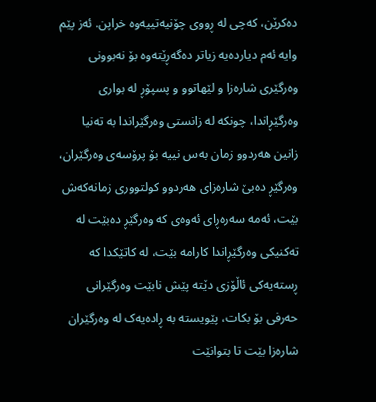دەکرێن، کەچی لە ڕووی چۆنیەتییەوە خراپن. ئەز پێم وایە ئەم دیاردەیە زیاتر دەگەڕێتەوە بۆ نەبوونی وەرگێری شارەزا و لێھاتوو و پسپۆڕ لە بواری وەرگێڕاندا، چونکە لە زانستی وەرگێراندا بە تەنیا زانین ھەردوو زمان بەس نییە بۆ پرۆسەی وەرگێران، وەرگێڕ دەبێ شارەزای ھەردوو کولتووری زمانەکەش بێت، ئەمە سەرەڕای ئەوەی کە وەرگێڕ دەبێت لە تەکنیکی وەرگێڕاندا کارامە بێت، لە کاتێکدا کە ڕستەیەکی ئاڵۆزی دێتە پێش نابێت وەرگێرانی حەرفی بۆ بکات، پێویستە بە ڕادەیەک لە وەرگێران شارەزا بێت تا بتوانێت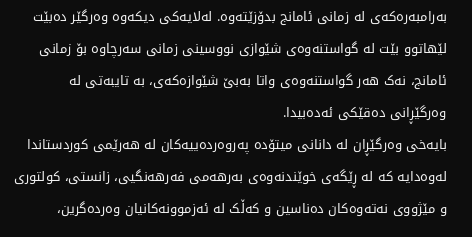بەرامبەرەکەی لە زمانی ئامانج بدۆزێتەوە. لەلایەکی دیکەوە وەرگێر دەبێت لێھاتوو بێت لە گواستنەوەی شێوازی نووسینی زمانی سەرچاوە بۆ زمانی ئامانج، نەک ھەر گواستنەوەی واتا بەبێ شێوازەکەی، بە تایبەتی لە وەرگێڕانی دەقێکی ئەدەبیدا.
بایەخی وەرگێڕان لە دانانی میتۆدە پەروەردەییەکان لە ھەرێمی کوردستاندا لەوەدایە کە لە ڕێگەی خوێندنەوەی بەرھەمی فەرھەنگیی، زانستی، کولتوری و مێژووی نەتەوەکان دەناسین و کەڵک لە ئەزموونەکانیان وەردەگرین،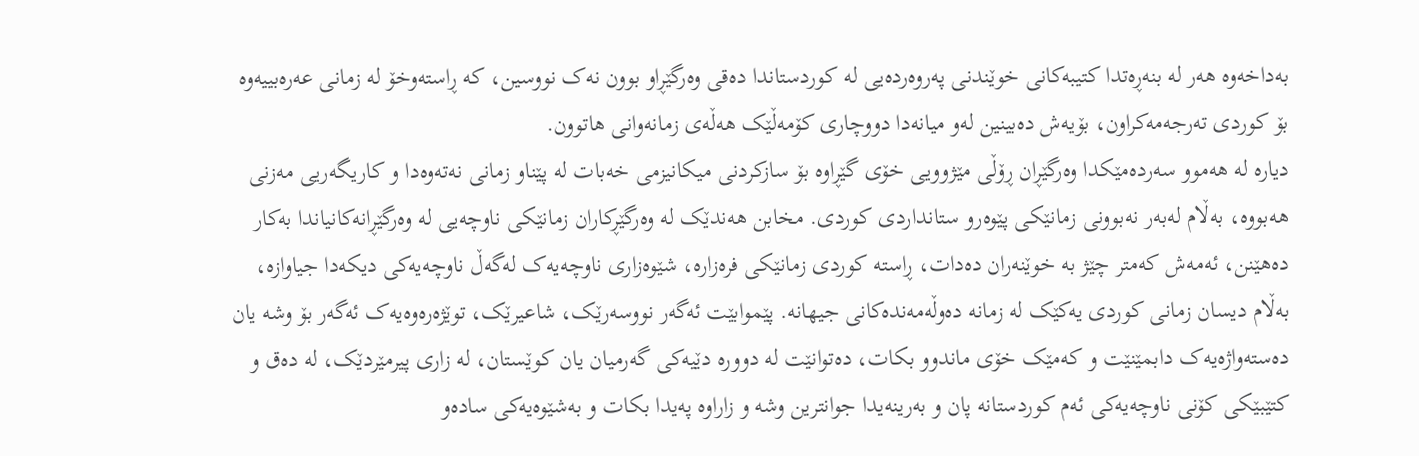بەداخەوە ھەر لە بنەڕەتدا کتیبەکانی خوێندنی پەروەردەیی لە کوردستاندا دەقی وەرگێڕاو بوون نەک نووسین، کە ڕاستەوخۆ لە زمانی عەرەبییەوە بۆ کوردی تەرجەمەکراون، بۆیەش دەبینین لەو میانەدا دووچاری کۆمەڵێک ھەڵەی زمانەوانی ھاتوون.
دیارە لە ھەموو سەردەمێکدا وەرگێڕان ڕۆڵی مێژوویی خۆی گێڕاوە بۆ سازکردنی میکانیزمی خەبات لە پێناو زمانی نەتەوەدا و کاریگەریی مەزنی ھەبووە، بەڵام لەبەر نەبوونی زمانێکی پێوەرو ستانداردی کوردی. مخابن ھەندێک لە وەرگێڕکاران زمانێکی ناوچەیی لە وەرگێڕانەکانیاندا بەکار دەھێنن، ئەمەش کەمتر چێژ بە خوێنەران دەدات، ڕاستە کوردی زمانێکی فرەزارە، شێوەزاری ناوچەیەک لەگەڵ ناوچەیەکی دیکەدا جیاوازە، بەڵام دیسان زمانی کوردی یەکێک لە زمانە دەوڵەمەندەکانی جیھانە. پێموابێت ئەگەر نووسەرێک، شاعیرێک، توێژەرەوەیەک ئەگەر بۆ وشە یان دەستەواژەیەک دابمێنێت و کەمێک خۆی ماندوو بکات، دەتوانێت لە دوورە دێیەکی گەرمیان یان کوێستان، لە زاری پیرمێردێک، لە دەق و کتێبێکی کۆنی ناوچەیەکی ئەم کوردستانە پان و بەرینەیدا جوانترین وشە و زاراوە پەیدا بکات و بەشێوەیەکی سادەو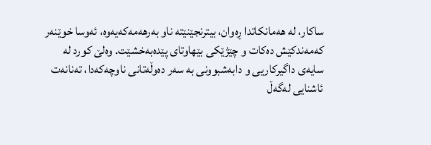ساکار، لە ھەمانکاتدا ڕەوان، بیترنجێنێتە ناو بەرھەمەکەیەوە، ئەوسا خوێنەر کەمەندکێش دەکات و چێژێکی بێھاوتای پێدەبەخشێت. وەلێ کورد لە سایەی داگیرکاریی و دابەشبوونی بە سەر دەوڵەتانی ناوچەکەدا، تەنانەت ئاشنایی لەگەڵ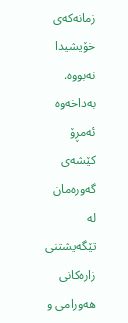زمانەکەی خۆیشیدا نەبووە.
بەداخەوە ئەمڕۆ کێشەی گەورەمان لە تێگەیشتنی زارەکانی هەورامی و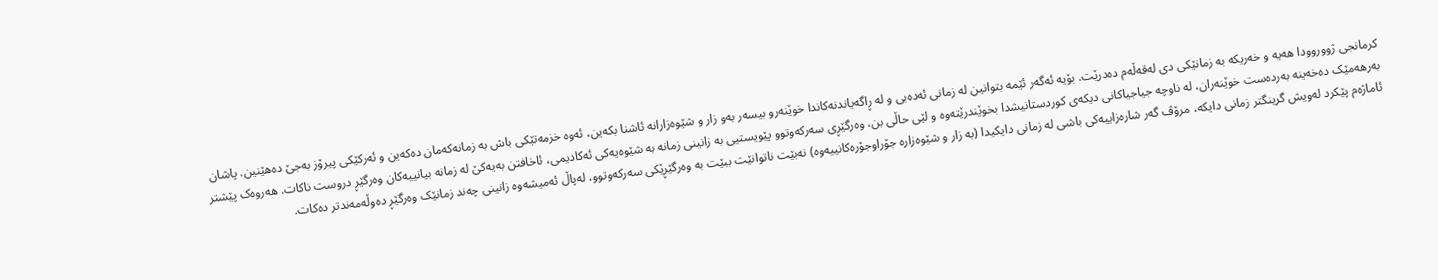کرمانجی ژووروودا ھەیە و خەریکە بە زمانێکی دی لەقەڵەم دەدرێت. بۆیە ئەگەر ئێمە بتوانین لە زمانی ئەدەبی و لە ڕاگەیاندنەکاندا خوێنەرو بیسەر بەو زار و شێوەزارانە ئاشنا بکەین، ئەوە خزمەتێکی باش بە زمانەکەمان دەکەین و ئەرکێکی پیرۆز بەجێ دەھێنین. پاشان بەرھەمێک دەخەینە بەردەست خوێنەران، لە ناوچە جیاجیاکانی دیکەی کوردستانیشدا بخوێندرێتەوە و لێی حاڵی بن، وەرگێڕی سەرکەوتوو پێویستیی بە زانینی زمانە بە شێوەیەکی ئەکادیمی، ئاخافتن بەیەکێ لە زمانە بیانییەکان وەرگێڕ دروست ناکات. ھەروەک پێشتر ئاماژەم پێکرد لەویش گرینگتر زمانی دایکە، مرۆڤ گەر شارەزاییەکی باشی لە زمانی دایکیدا (بە زار و شێوەزارە جۆراوجۆرەکانییەوە) نەبێت ناتوانێت ببێت بە وەرگێڕێکی سەرکەوتوو، لەپاڵ ئەمیشەوە زانینی چەند زمانێک وەرگێڕ دەوڵەمەندتر دەکات.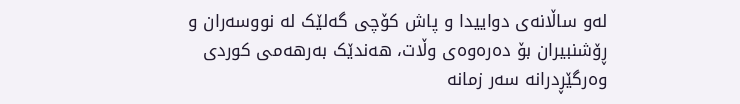لەو ساڵانەی دواییدا و پاش کۆچی گەلێک لە نووسەران و ڕۆشنبیران بۆ دەرەوەی وڵات، ھەندێک بەرھەمی کوردی وەرگێڕدرانە سەر زمانە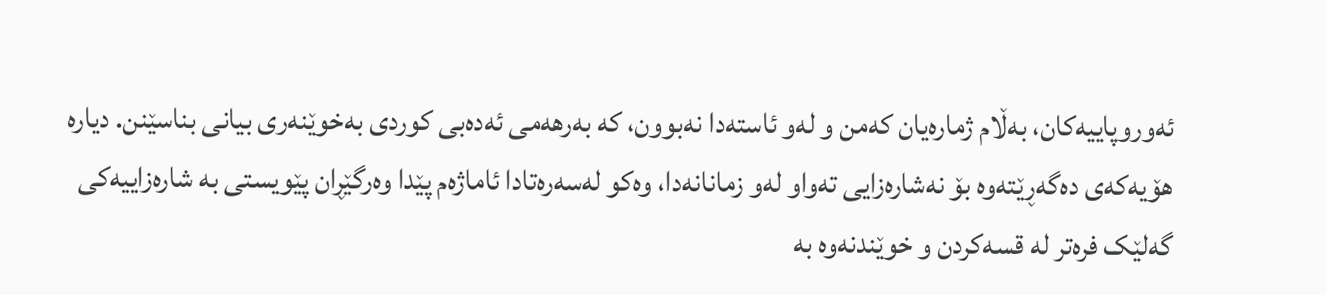ئەوروپاییەکان، بەڵام ژمارەیان کەمن و لەو ئاستەدا نەبوون، کە بەرھەمی ئەدەبی کوردی بەخوێنەری بیانی بناسێنن. دیارە ھۆیەکەی دەگەڕێتەوە بۆ نەشارەزایی تەواو لەو زمانانەدا، وەکو لەسەرەتادا ئاماژەم پێدا وەرگێڕان پێویستی بە شارەزاییەکی گەلێک فرەتر لە قسەکردن و خوێندنەوە بە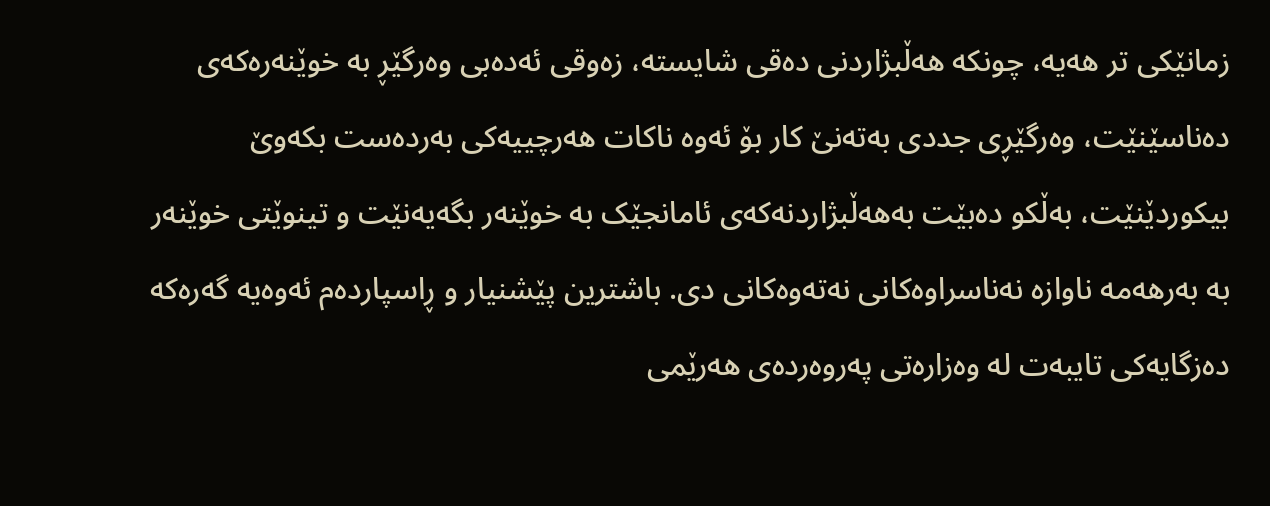زمانێکی تر ھەیە، چونکە ھەڵبژاردنی دەقی شایستە، زەوقی ئەدەبی وەرگێڕ بە خوێنەرەکەی دەناسێنێت، وەرگێڕی جددی بەتەنێ کار بۆ ئەوە ناکات ھەرچییەکی بەردەست بکەوێ بیکوردێنێت، بەڵکو دەبێت بەھەڵبژاردنەکەی ئامانجێک بە خوێنەر بگەیەنێت و تینوێتی خوێنەر بە بەرھەمە ناوازە نەناسراوەکانی نەتەوەکانی دی. باشترین پێشنیار و ڕاسپاردەم ئەوەیە گەرەکە دەزگایەکی تایبەت لە وەزارەتی پەروەردەی هەرێمی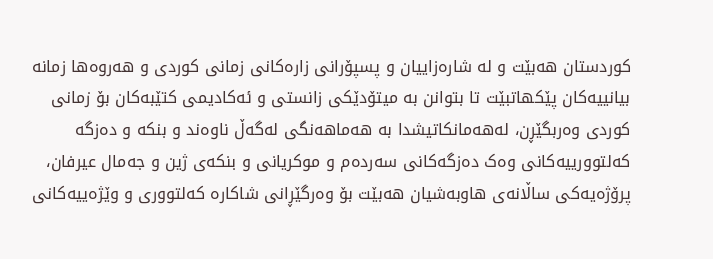کوردستان هەبێت و لە شارەزاییان و پسپۆرانی زارەکانی زمانی کوردی و هەروەها زمانە بیانییەکان پێکهاتبێت تا بتوانن بە میتۆدێکی زانستی و ئەکادیمی کتێبەکان بۆ زمانی کوردی وەربگێڕن، لەهەمانکاتیشدا بە هەماهەنگی لەگەڵ ناوەند و بنکە و دەزگە کەلتوورییەکانی وەک دەزگەکانی سەردەم و موکریانی و بنکەی ژین و جەمال عیرفان، پرۆژەیەکی ساڵانەی هاوبەشیان هەبێت بۆ وەرگێڕانی شاکارە کەلتووری و وێژەییەکانی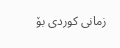زمانی کوردی بۆ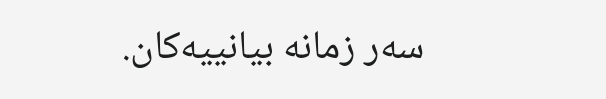سەر زمانە بیانییەکان.